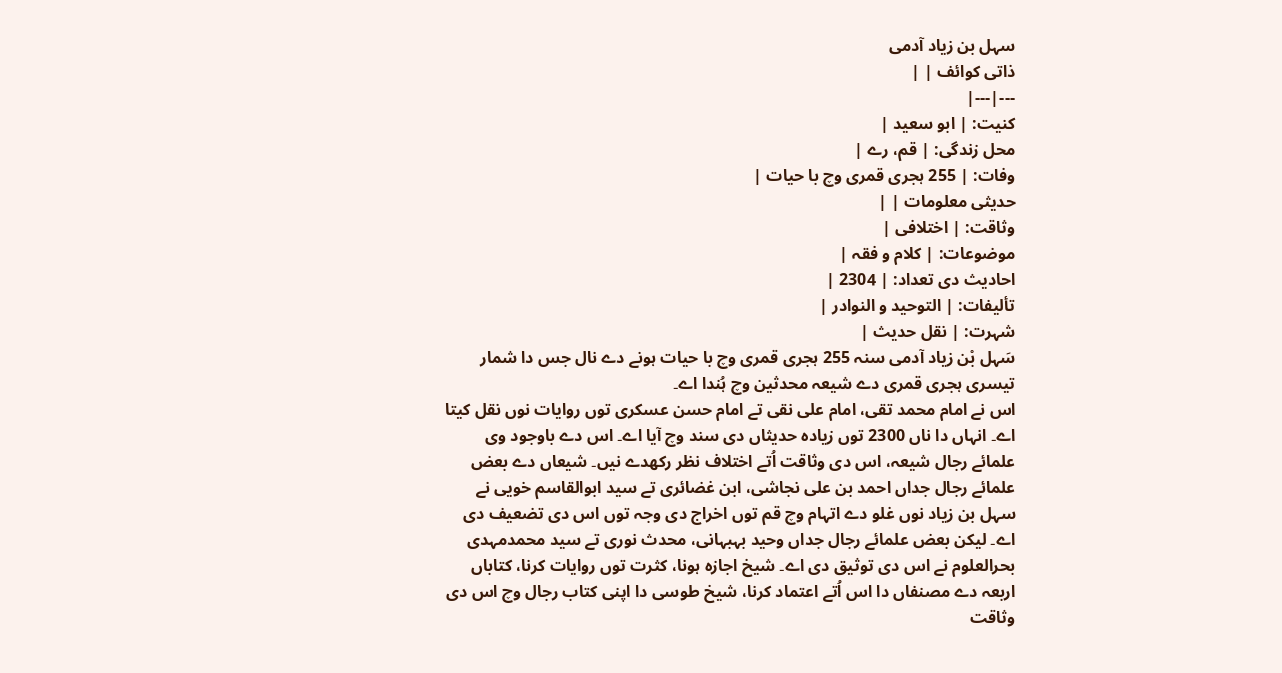سہل بن زیاد آدمی
ذاتی کوائف | |
---|---|
کنیت: | ابو سعید |
محل زندگی: | قم، رے |
وفات: | 255 ہجری قمری وچ با حیات |
حدیثی معلومات | |
وثاقت: | اختلافی |
موضوعات: | کلام و فقہ |
احادیث دی تعداد: | 2304 |
تألیفات: | التوحید و النوادر |
شہرت: | نقل حدیث |
سَہل بْن زیاد آدمی سنہ 255 ہجری قمری وچ با حیات ہونے دے نال جس دا شمار تیسری ہجری قمری دے شیعہ محدثین وچ ہُندا اے۔
اس نے امام محمد تقی، امام علی نقی تے امام حسن عسکری توں روایات نوں نقل کيتا اے۔ انہاں دا ناں 2300 توں زیادہ حدیثاں دی سند وچ آیا اے۔ اس دے باوجود وی علمائے رجال شیعہ، اس دی وثاقت اُتے اختلاف نظر رکھدے نيں۔ شیعاں دے بعض علمائے رجال جداں احمد بن علی نجاشی، ابن غضائری تے سید ابوالقاسم خویی نے سہل بن زیاد نوں غلو دے اتہام وچ قم توں اخراج دی وجہ توں اس دی تضعیف دی اے۔ لیکن بعض علمائے رجال جداں وحید بہبہانی، محدث نوری تے سید محمدمہدی بحرالعلوم نے اس دی توثیق دی اے۔ شیخ اجازہ ہونا، کثرت توں روایات کرنا، کتاباں اربعہ دے مصنفاں دا اس اُتے اعتماد کرنا، شیخ طوسی دا اپنی کتاب رجال وچ اس دی وثاقت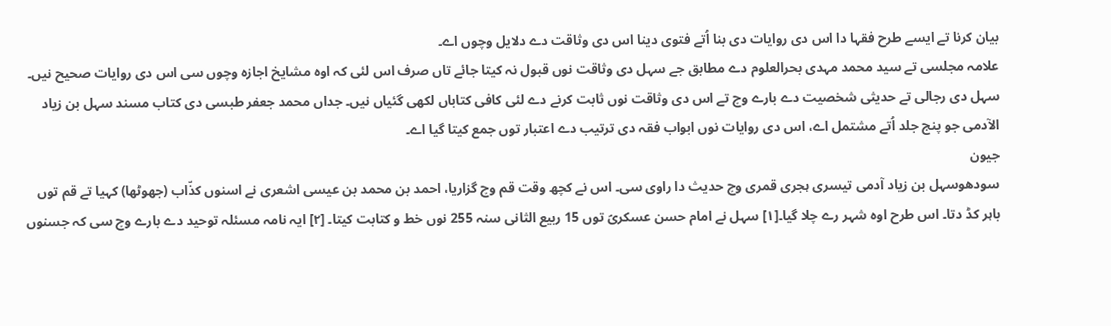بیان کرنا تے ايسے طرح فقہا دا اس دی روایات دی بنا اُتے فتوی دینا اس دی وثاقت دے دلایل وچوں اے۔
علامہ مجلسی تے سید محمد مہدی بحرالعلوم دے مطابق جے سہل دی وثاقت نوں قبول نہ کيتا جائے تاں صرف اس لئی کہ اوہ مشایخ اجازہ وچوں سی اس دی روایات صحیح نيں۔
سہل دی رجالی تے حدیثی شخصیت دے بارے وچ تے اس دی وثاقت نوں ثابت کرنے دے لئی کافی کتاباں لکھی گئیاں نيں۔ جداں محمد جعفر طبسی دی کتاب مسند سہل بن زیاد الآدمی جو پنج جلد اُتے مشتمل اے، اس دی روایات نوں ابواب فقہ دی ترتیب دے اعتبار توں جمع کيتا گیا اے۔
جیون
سودھوسہل بن زیاد آدمی تیسری ہجری قمری وچ حدیث دا راوی سی۔ اس نے کچھ وقت قم وچ گزاریا، احمد بن محمد بن عیسی اشعری نے اسنوں کذّاب (جھوٹھا) کہیا تے قم توں باہر کڈ دتا۔ اس طرح اوہ شہر رے چلا گیا۔[۱] سہل نے امام حسن عسکریؑ توں 15 ربیع الثانی سنہ 255 نوں خط و کتابت کيتا۔ [۲] ایہ نامہ مسئلہ توحید دے بارے وچ سی کہ جسنوں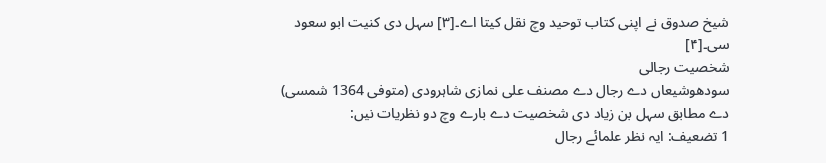شیخ صدوق نے اپنی کتاب توحید وچ نقل کيتا اے۔[۳] سہل دی کنیت ابو سعود سی۔[۴]
شخصیت رجالی
سودھوشیعاں دے رجال دے مصنف علی نمازی شاہرودی (متوفی 1364 شمسی) دے مطابق سہل بن زیاد دی شخصیت دے بارے وچ دو نظریات نيں:
1 تضعیف: ایہ نظر علمائے رجال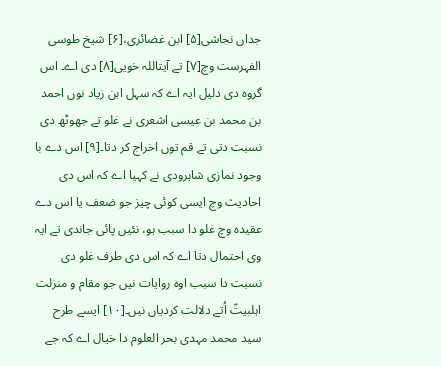جداں نجاشی[۵] ابن غضائری،[۶] شیخ طوسی الفہرست وچ[۷] تے آیتاللہ خویی[۸] دی اے۔ اس گروہ دی دلیل ایہ اے کہ سہل ابن زیاد نوں احمد بن محمد بن عیسی اشعری نے غلو تے جھوٹھ دی نسبت دتی تے قم توں اخراج کر دتا۔[۹] اس دے با وجود نمازی شاہرودی نے کہیا اے کہ اس دی احادیث وچ ایسی کوئی چیز جو ضعف یا اس دے عقیدہ وچ غلو دا سبب ہو، نئيں پائی جاندی تے ایہ وی احتمال دتا اے کہ اس دی طرف غلو دی نسبت دا سبب اوہ روایات نيں جو مقام و منزلت اہلبیتؑ اُتے دلالت کردیاں نيں۔[۱۰] ايسے طرح سید محمد مہدی بحر العلوم دا خیال اے کہ جے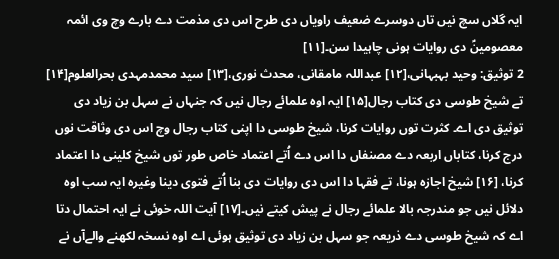ایہ گلاں سچ نيں تاں دوسرے ضعیف راویاں دی طرح اس دی مذمت دے بارے وچ وی ائمہ معصومینؑ دی روایات ہونی چاہیدا سن۔[۱۱]
2 توثیق: وحید بہبہانی،[۱۲] عبداللہ مامقانی، محدث نوری،[۱۳] سید محمدمہدی بحرالعلوم[۱۴] تے شیخ طوسی دی کتاب رجال[۱۵] ایہ اوہ علمائے رجال نيں کہ جنہاں نے سہل بن زیاد دی توثیق دی اے۔ کثرت توں روایات کرنا، شیخ طوسی دا اپنی کتاب رجال وچ اس دی وثاقت نوں درج کرنا، کتاباں اربعہ دے مصنفاں دا اس دے اُتے اعتماد خاص طور توں شیخ کلینی دا اعتماد کرنا، [۱۶] شیخ اجازہ ہونا، تے فقہا دا اس دی روایات دی بنا اُتے فتوی دینا وغیرہ ایہ سب اوہ دلائل نيں جو مندرجہ بالا علمائے رجال نے پیش کيتے نيں۔[۱۷] آیت اللہ خوئی نے ایہ احتمال دتا اے کہ شیخ طوسی دے ذریعہ جو سہل بن زیاد دی توثیق ہوئی اے اوہ نسخہ لکھنے والےآں نے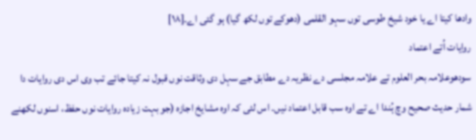وادھا کيتا اے یا خود شیخ طوسی توں سہو القلمی (دھوکے توں لکھ گیا) ہو گئی اے۔[۱۸]
روایات اُتے اعتماد
سودھوعلامہ بحر العلوم تے علامہ مجلسی دے نظریہ دے مطابق جے سہل دی وثاقت نوں قبول نہ کيتا جائے تب وی اس دی روایات دا شمار حدیث صحیح وچ ہُندا اے تے اوہ سب قابل اعتماد نيں۔ اس لئی کہ اوہ مشایخ اجازہ (جو بہت زیادہ روایات نوں حفظ، اسنوں لکھنے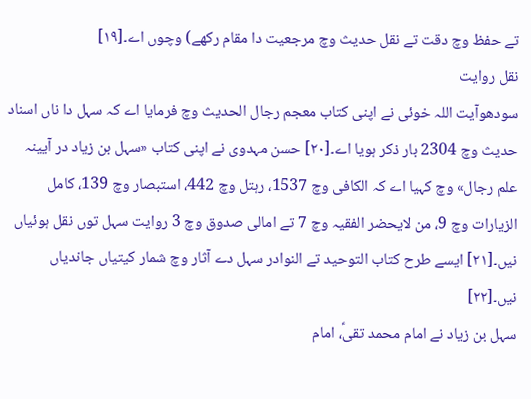تے حفظ وچ دقت تے نقل حدیث وچ مرجعیت دا مقام رکھے) وچوں اے۔[۱۹]
نقل روایت
سودھوآیت اللہ خوئی نے اپنی کتاب معجم رجال الحدیث وچ فرمایا اے کہ سہل دا ناں اسناد حدیث وچ 2304 بار ذکر ہويا اے۔[۲۰] حسن مہدوی نے اپنی کتاب «سہل بن زیاد در آیینہ علم رجال» وچ کہیا اے کہ الکافی وچ 1537، رہتل وچ 442، استبصار وچ 139، کامل الزیارات وچ 9، من لایحضر الفقیہ وچ 7 تے امالی صدوق وچ 3 روایت سہل توں نقل ہوئیاں نيں۔[۲۱] ايسے طرح کتاب التوحید تے النوادر سہل دے آثار وچ شمار کيتیاں جاندیاں نيں۔[۲۲]
سہل بن زیاد نے امام محمد تقیؑ، امام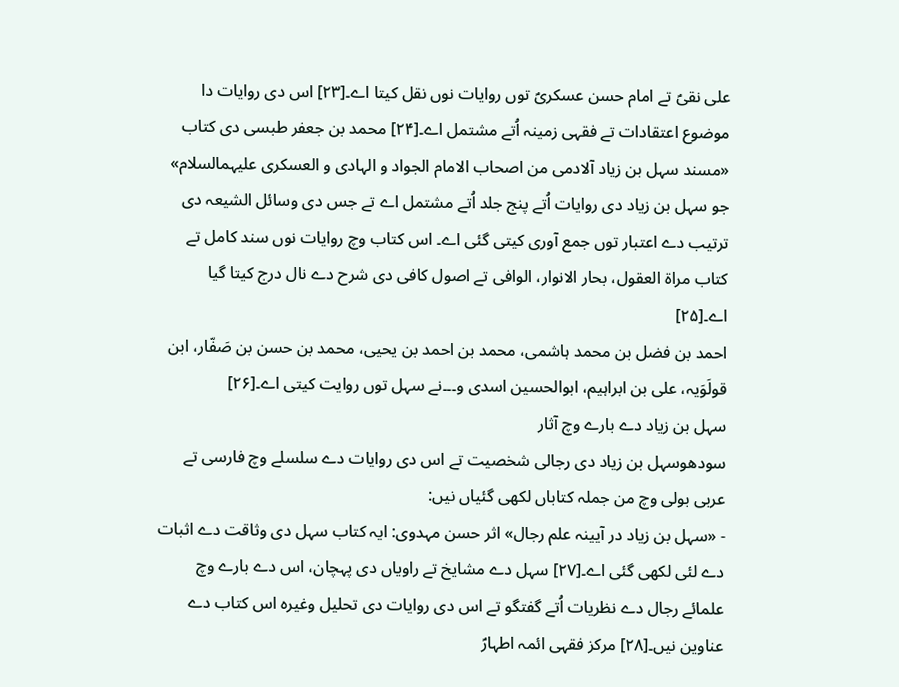علی نقیؑ تے امام حسن عسکریؑ توں روایات نوں نقل کيتا اے۔[۲۳] اس دی روایات دا موضوع اعتقادات تے فقہی زمینہ اُتے مشتمل اے۔[۲۴] محمد بن جعفر طبسی دی کتاب «مسند سہل بن زیاد آلادمی من اصحاب الامام الجواد و الہادی و العسکری علیہمالسلام» جو سہل بن زیاد دی روایات اُتے پنج جلد اُتے مشتمل اے تے جس دی وسائل الشیعہ دی ترتیب دے اعتبار توں جمع آوری کيتی گئی اے۔ اس کتاب وچ روایات نوں سند کامل تے کتاب مراۃ العقول، بحار الانوار، الوافی تے اصول کافی دی شرح دے نال درج کيتا گیا اے۔[۲۵]
احمد بن فضل بن محمد ہاشمی، محمد بن احمد بن یحیی، محمد بن حسن بن صَفّار، ابن قولَوَیہ، علی بن ابراہیم، ابوالحسین اسدی و۔۔۔نے سہل توں روایت کيتی اے۔[۲۶]
سہل بن زیاد دے بارے وچ آثار
سودھوسہل بن زیاد دی رجالی شخصیت تے اس دی روایات دے سلسلے وچ فارسی تے عربی بولی وچ من جملہ کتاباں لکھی گئیاں نيں:
- «سہل بن زیاد در آیینہ علم رجال» اثر حسن مہدوی: ایہ کتاب سہل دی وثاقت دے اثبات دے لئی لکھی گئی اے۔[۲۷] سہل دے مشایخ تے راویاں دی پہچان، اس دے بارے وچ علمائے رجال دے نظریات اُتے گفتگو تے اس دی روایات دی تحلیل وغیرہ اس کتاب دے عناوین نيں۔[۲۸] مرکز فقہی ائمہ اطہارؑ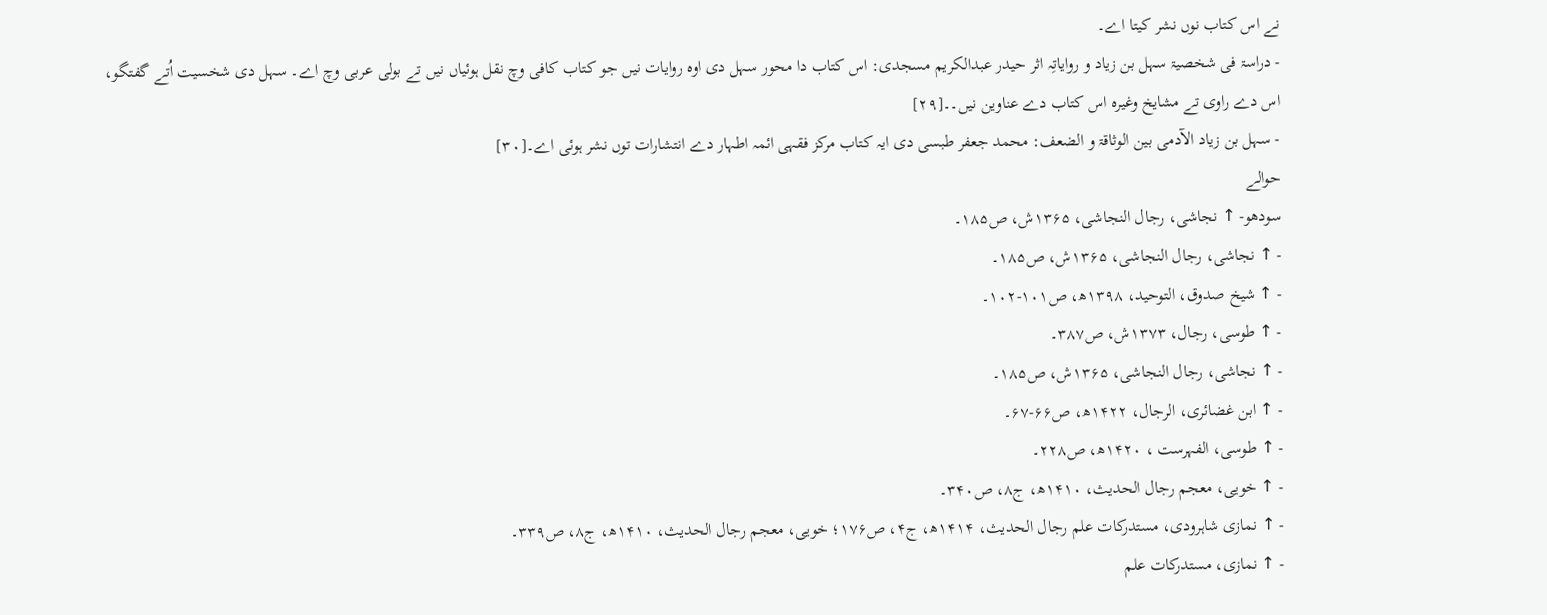نے اس کتاب نوں نشر کيتا اے۔
- دراسۃ فی شخصيۃ سہل بن زیاد و روایاتِہ اثر حیدر عبدالکریم مسجدی: اس کتاب دا محور سہل دی اوہ روایات نيں جو کتاب کافی وچ نقل ہوئیاں نيں تے بولی عربی وچ اے۔ سہل دی شخسیت اُتے گفتگو، اس دے راوی تے مشایخ وغیرہ اس کتاب دے عناوین نيں۔۔[۲۹]
- سہل بن زیاد الآدمی بین الوثاقۃ و الضعف: محمد جعفر طبسی دی ایہ کتاب مرکز فقہی ائمہ اطہار دے انتشارات توں نشر ہوئی اے۔[۳۰]
حوالے
سودھو- ↑ نجاشی، رجال النجاشی، ۱۳۶۵ش، ص۱۸۵۔
- ↑ نجاشی، رجال النجاشی، ۱۳۶۵ش، ص۱۸۵۔
- ↑ شیخ صدوق، التوحید، ۱۳۹۸ھ، ص۱۰۱-۱۰۲۔
- ↑ طوسی، رجال، ۱۳٧۳ش، ص۳۸٧۔
- ↑ نجاشی، رجال النجاشی، ۱۳۶۵ش، ص۱۸۵۔
- ↑ ابن غضائری، الرجال، ۱۴۲۲ھ، ص۶۶-۶٧۔
- ↑ طوسی، الفہرست ، ۱۴۲۰ھ، ص۲۲۸۔
- ↑ خویی، معجم رجال الحدیث، ۱۴۱۰ھ، ج۸، ص۳۴۰۔
- ↑ نمازی شاہرودی، مستدرکات علم رجال الحدیث، ۱۴۱۴ھ، ج۴، ص۱٧۶؛ خویی، معجم رجال الحدیث، ۱۴۱۰ھ، ج۸، ص۳۳۹۔
- ↑ نمازی، مستدرکات علم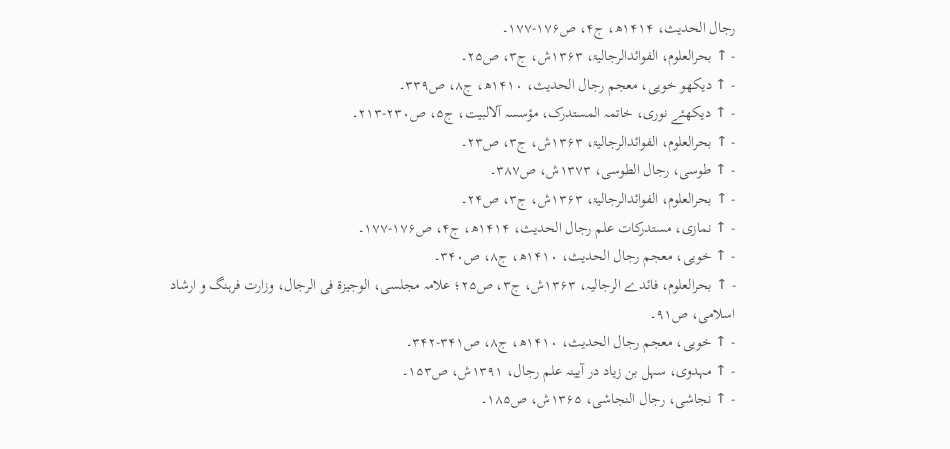رجال الحدیث، ۱۴۱۴ھ، ج۴، ص۱٧۶-۱٧٧۔
- ↑ بحرالعلوم، الفوائدالرجالیۃ، ۱۳۶۳ش، ج۳، ص۲۵۔
- ↑ دیکھو خویی، معجم رجال الحدیث، ۱۴۱۰ھ، ج۸، ص۳۳۹۔
- ↑ دیکھئے نوری، خاتمہ المستدرک، مؤسسہ آلالبیت، ج۵، ص۲۳۰-۲۱۳۔
- ↑ بحرالعلوم، الفوائدالرجالیۃ، ۱۳۶۳ش، ج۳، ص۲۳۔
- ↑ طوسی، رجال الطوسی، ۱۳٧۳ش، ص۳۸٧۔
- ↑ بحرالعلوم، الفوائدالرجالیۃ، ۱۳۶۳ش، ج۳، ص۲۴۔
- ↑ نمازی، مستدرکات علم رجال الحدیث، ۱۴۱۴ھ، ج۴، ص۱٧۶-۱٧٧۔
- ↑ خویی، معجم رجال الحدیث، ۱۴۱۰ھ، ج۸، ص۳۴۰۔
- ↑ بحرالعلوم، فائدے الرجالیہ، ۱۳۶۳ش، ج۳، ص۲۵؛ علامہ مجلسی، الوجیزۃ فی الرجال، وزارت فرہنگ و ارشاد اسلامی، ص۹۱۔
- ↑ خویی، معجم رجال الحدیث، ۱۴۱۰ھ، ج۸، ص۳۴۱-۳۴۲۔
- ↑ مہدوی، سہل بن زیاد در آیینہ علم رجال، ۱۳۹۱ش، ص۱۵۳۔
- ↑ نجاشی، رجال النجاشی، ۱۳۶۵ش، ص۱۸۵۔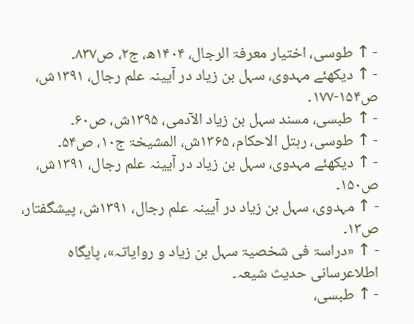- ↑ طوسی، اختیار معرفۃ الرجال، ۱۴۰۴ھ، ج۲، ص۸۳٧۔
- ↑ دیکھئے مہدوی، سہل بن زیاد در آیینہ علم رجال، ۱۳۹۱ش، ص۱۵۴-۱٧٧۔
- ↑ طبسی، مسند سہل بن زیاد الآدمی، ۱۳۹۵ش، ص۶۰۔
- ↑ طوسی، رہتل الاحکام، ۱۳۶۵ش، المشیخۃ ج۱۰، ص۵۴۔
- ↑ دیکھئے مہدوی، سہل بن زیاد در آیینہ علم رجال، ۱۳۹۱ش، ص۱۵۰۔
- ↑ مہدوی، سہل بن زیاد در آیینہ علم رجال، ۱۳۹۱ش، پیشگفتار، ص۱۳۔
- ↑ «دراسۃ فی شخصیۃ سہل بن زیاد و روایاتہ»، پایگاہ اطلاعرسانی حدیث شیعہ۔
- ↑ طبسی،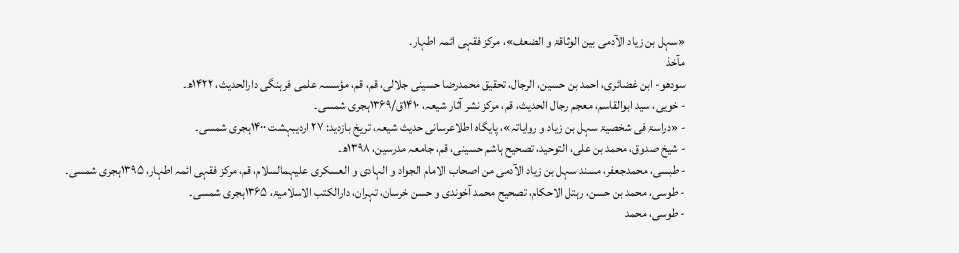«سہل بن زیاد الآدمی بین الوثاقۃ و الضعف»، مرکز فقہی ائمہ اطہار۔
مآخذ
سودھو- ابن غضائری، احمد بن حسین، الرجال، تحقیق محمدرضا حسینی جلالی، قم، قم، مؤسسہ علمی فرہنگی دارالحدیث، ۱۴۲۲ھ۔
- خویی، سید ابوالقاسم، معجم رجال الحدیث، قم، مرکز نشر آثار شیعہ، ۱۴۱۰ق/۱۳۶۹ہجری شمسی۔
- «دراسۃ فی شخصیۃ سہل بن زیاد و روایاتہ»، پایگاہ اطلاعرسانی حدیث شیعہ، تریخ بازدید: ۲٧ اردیبہشت ۱۴۰۰ہجری شمسی۔
- شیخ صدوق، محمد بن علی، التوحید، تصحیح ہاشم حسینی، قم، جامعہ مدرسین، ۱۳۹۸ھ۔
- طبسی، محمدجعفر، مسند سہل بن زیاد الآدمی من اصحاب الامام الجواد و الہادی و العسکری علیہمالسلام، قم، مرکز فقہی ائمہ اطہار، ۱۳۹۵ہجری شمسی۔
- طوسی، محمد بن حسن، رہتل الاحکام، تصحیح محمد آخوندی و حسن خرسان، تہران، دارالکتب الاسلامیۃ، ۱۳۶۵ہجری شمسی۔
- طوسی، محمد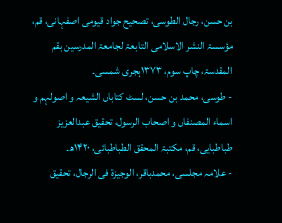بن حسن، رجال الطوسی، تصحیح جواد قیومی اصفہانی، قم، مؤسسۃ النشر الاسلامی التابعۃ لجامعۃ المدرسین بقم المقدسۃ، چاپ سوم، ۱۳٧۳ہجری شمسی۔
- طوسی، محمد بن حسن، لسٹ کتاباں الشیعہ و اصولہم و اسماء المصنفاں و اصحاب الرسول، تحقیق عبدالعزیز طباطبایی، قم، مکتبۃ المحقق الطباطبائی، ۱۴۲۰ھ۔
- علامہ مجلسی، محمدباقر، الوجیزۃ فی الرجال، تحقیق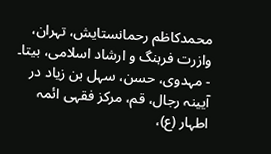محمدکاظم رحمانستایش، تہران، وازرت فرہنگ و ارشاد اسلامی، بیتا۔
- مہدوی، حسن، سہل بن زیاد در آیینہ رجال، قم، مرکز فقہی ائمہ اطہار (ع)،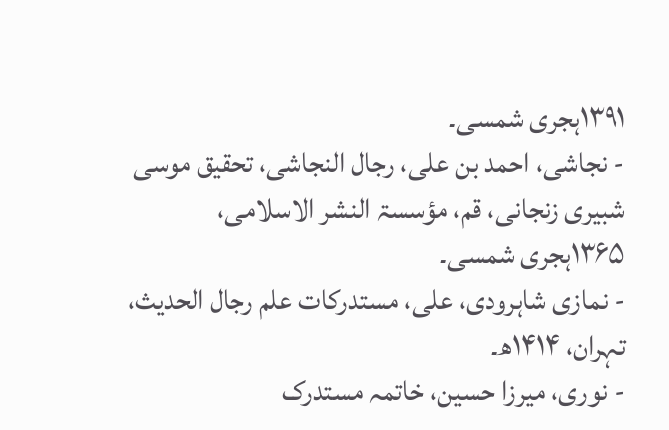۱۳۹۱ہجری شمسی۔
- نجاشی، احمد بن علی، رجال النجاشی، تحقیق موسی شبیری زنجانی، قم، مؤسسۃ النشر الاسلامی، ۱۳۶۵ہجری شمسی۔
- نمازی شاہرودی، علی، مستدرکات علم رجال الحدیث، تہران، ۱۴۱۴ھ۔
- نوری، میرزا حسین، خاتمہ مستدرک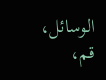الوسائل، قم،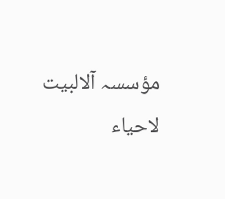مؤسسہ آلالبیت لاحیاء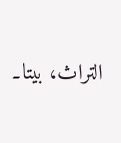التراث، بیتا۔